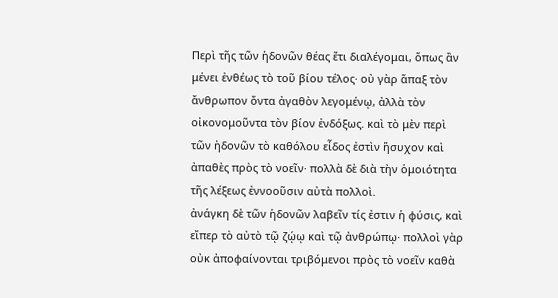Περὶ τῆς τῶν ἡδονῶν θέας ἔτι διαλέγομαι, ὅπως ἂν μένει ἐνθέως τὸ τοῦ βίου τέλος· οὐ γὰρ ἅπαξ τὸν ἄνθρωπον ὄντα ἀγαθὸν λεγομένῳ, ἀλλὰ τὸν οἰκονομοῦντα τὸν βίον ἐνδόξως. καὶ τὸ μὲν περὶ τῶν ἠδονῶν τὸ καθόλου εἶδος ἐστὶν ἥσυχον καὶ ἀπαθὲς πρὸς τὸ νοεῖν· πολλὰ δὲ διὰ τὴν ὁμοιότητα τῆς λέξεως ἐννοοῦσιν αὐτὰ πολλοὶ.
ἀνάγκη δὲ τῶν ἡδονῶν λαβεῖν τίς ἐστιν ἡ φύσις, καὶ εἴπερ τὸ αὐτὸ τῷ ζῴῳ καὶ τῷ ἀνθρώπῳ· πολλοὶ γὰρ οὐκ ἀποφαίνονται τριβόμενοι πρὸς τὸ νοεῖν καθὰ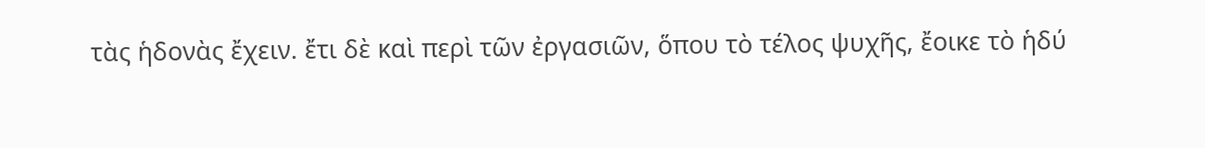τὰς ἡδονὰς ἔχειν. ἔτι δὲ καὶ περὶ τῶν ἐργασιῶν, ὅπου τὸ τέλος ψυχῆς, ἔοικε τὸ ἡδύ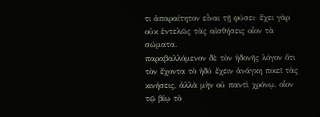τι ἀπαραίτητον εἶναι τῇ φύσει· ἔχει γὰρ οὐκ ἐντελῶς τὰς αἰσθήσεις οἷον τὰ σώματα.
παραβαλλόμενον δὲ τὸν ἡδονῆς λόγον ὅτι τὸν ἔχοντα τὸ ἡδύ ἔχειν ἀνάγκη ποιεῖ τὰς κινήσεις, ἀλλὰ μὴν οὐ παντὶ χρόνῳ. οἷον τῷ βίῳ τὸ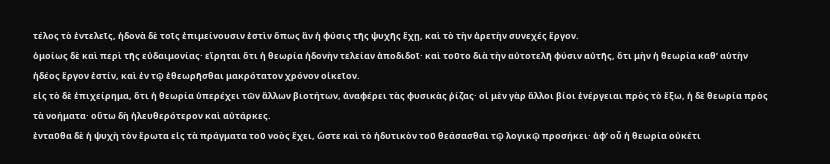τέλος τὸ ἐντελεῖς, ἡδονὰ δὲ τοῖς ἐπιμείνουσιν ἐστὶν ὅπως ἂν ἡ φύσις τῆς ψυχῆς ἔχῃ, καὶ τὸ τὴν ἀρετὴν συνεχές ἔργον.
ὁμοίως δὲ καὶ περὶ τῆς εὐδαιμονίας· εἴρηται ὅτι ἡ θεωρία ἡδονὴν τελείαν ἀποδιδοῖ· καὶ τοῦτο διὰ τὴν αὐτοτελῆ φύσιν αὐτῆς, ὅτι μὴν ἡ θεωρία καθ’ αὑτὴν ἡδέος ἔργον ἐστίν, καὶ ἐν τῷ ἐθεωρῆσθαι μακρότατον χρόνον οἰκεῖον.
εἰς τὸ δὲ ἐπιχείρημα, ὅτι ἡ θεωρία ὑπερέχει τῶν ἄλλων βιοτήτων, ἀναφέρει τὰς φυσικὰς ῥίζας· οἱ μὲν γὰρ ἄλλοι βίοι ἐνέργειαι πρὸς τὸ ἔξω, ἡ δὲ θεωρία πρὸς τὰ νοήματα· οὕτω δὴ ἡλευθερότερον καὶ αὐτάρκες.
ἐνταῦθα δὲ ἡ ψυχὴ τὸν ἔρωτα εἰς τὰ πράγματα τοῦ νοὸς ἔχει, ὥστε καὶ τὸ ἡδυτικὸν τοῦ θεάσασθαι τῷ λογικῷ προσήκει· ἀφ’ οὗ ἡ θεωρία οὐκέτι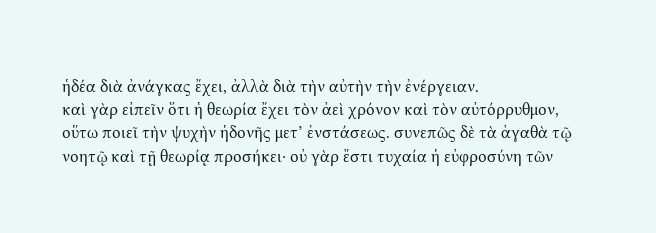ἡδέα διὰ ἀνάγκας ἔχει, ἀλλὰ διὰ τὴν αὐτὴν τὴν ἐνέργειαν.
καὶ γὰρ εἰπεῖν ὅτι ἡ θεωρία ἔχει τὸν ἀεὶ χρόνον καὶ τὸν αὐτόρρυθμον, οὕτω ποιεῖ τὴν ψυχὴν ἡδονῆς μετ’ ἐνστάσεως. συνεπῶς δὲ τὰ ἀγαθὰ τῷ νοητῷ καὶ τῇ θεωρίᾳ προσήκει· οὐ γὰρ ἔστι τυχαία ἡ εὐφροσύνη τῶν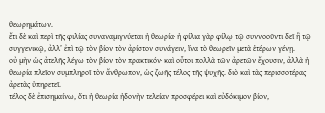θεωρημάτων.
ἔτι δὲ καὶ περὶ τῆς φιλίας συναναμιγνύεται ἡ θεωρία· ἡ φίλια γὰρ φίλῳ τῷ συννοοῦντι δεῖ ἢ τῷ συγγενικῷ, ἀλλ’ ἐπὶ τῷ τὸν βίον τὸν ἀρίστον συνάγειν, ἵνα τὸ θεωρεῖν μετὰ ἑτέρων γένῃ.
οὐ μὴν ὡς ἀτελῆς λέγω τὸν βίον τὸν πρακτικόν· καὶ οὗτοι πολλὰ τῶν ἀρετῶν ἔχουσιν, ἀλλὰ ἡ θεωρία πλεῖον συμπληροῖ τὸν ἄνθρωπον, ὡς ζωῆς τέλος τῆς ψυχῆς. διὸ καὶ τὰς περισσοτέρας ἀρετὰς ὑπηρετεῖ.
τέλος δὲ ἐπισημαίνω, ὅτι ἡ θεωρία ἡδονὴν τελείαν προσφέρει καὶ εὐδόκιμον βίον,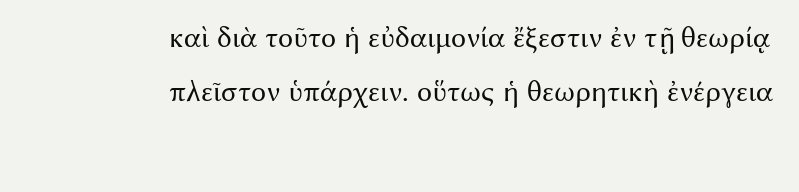καὶ διὰ τοῦτο ἡ εὐδαιμονία ἔξεστιν ἐν τῇ θεωρίᾳ πλεῖστον ὑπάρχειν. οὕτως ἡ θεωρητικὴ ἐνέργεια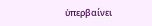ὑπερβαίνει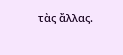τὰς ἄλλας.